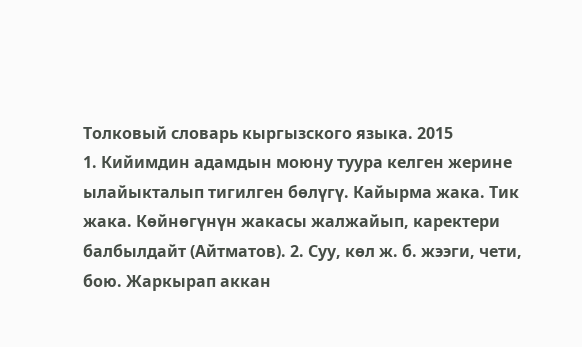Толковый словарь кыргызского языка. 2015
1. Кийимдин адамдын моюну туура келген жерине ылайыкталып тигилген бөлүгү. Кайырма жака. Тик жака. Көйнөгүнүн жакасы жалжайып, каректери балбылдайт (Айтматов). 2. Суу, көл ж. б. жээги, чети, бою. Жаркырап аккан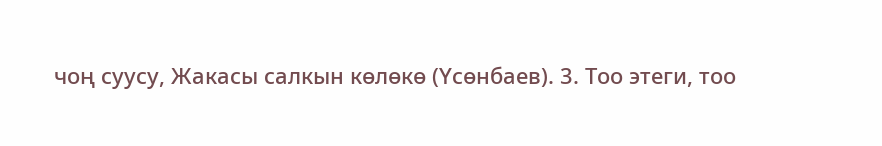чоң суусу, Жакасы салкын көлөкө (Үсөнбаев). 3. Тоо этеги, тоо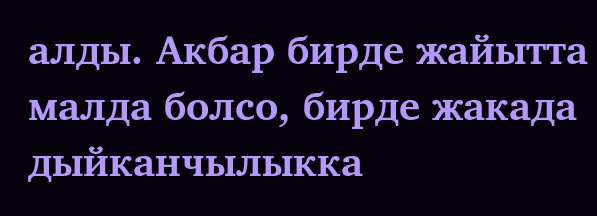алды. Акбар бирде жайытта малда болсо, бирде жакада дыйканчылыкка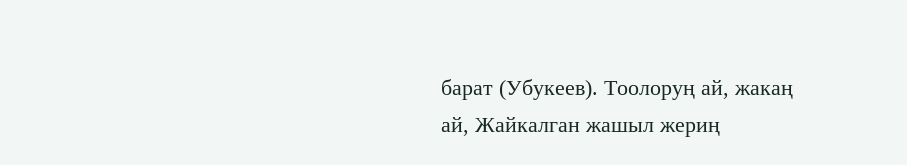барат (Убукеев). Тоолоруң ай, жакаң ай, Жайкалган жашыл жериң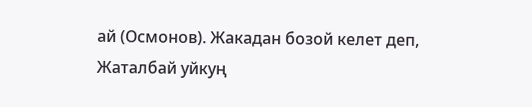ай (Осмонов). Жакадан бозой келет деп, Жаталбай уйкуң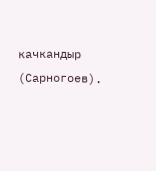качкандыр (Сарногоев).